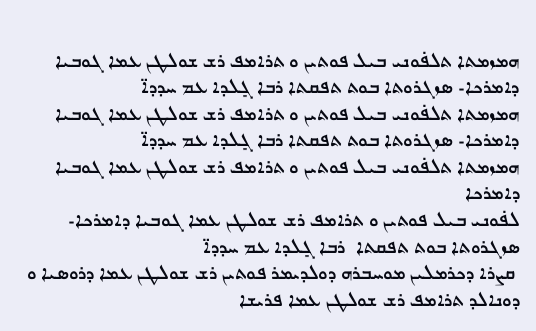ܗܡܙܡܬܐ ܬܠܦ̇ܘܢܝ ܒܝܠ ܦܘܬܝܢ ܘ ܬܪܐܡܦ ܪܫ ܫܘܠܛܢ ܥܡܐ ܓܘܒܝܐ ܕܐܡܪܟܐ- ܣܙܓܪܘܬܐ ܒܘܬ ܬܦܩܬܐ ܪܒܐ ܓܻܠܕܐ ܥܡ ܚܕܕܐ̈
ܗܡܙܡܬܐ ܬܠܦ̇ܘܢܝ ܒܝܠ ܦܘܬܝܢ ܘ ܬܪܐܡܦ ܪܫ ܫܘܠܛܢ ܥܡܐ ܓܘܒܝܐ ܕܐܡܪܟܐ- ܣܙܓܪܘܬܐ ܒܘܬ ܬܦܩܬܐ ܪܒܐ ܓܻܠܕܐ ܥܡ ܚܕܕܐ̈
ܗܡܙܡܬܐ ܬܠܦ̇ܘܢܝ ܒܝܠ ܦܘܬܝܢ ܘ ܬܪܐܡܦ ܪܫ ܫܘܠܛܢ ܥܡܐ ܓܘܒܝܐ ܕܐܡܪܟܐ
ܠܦ̇ܘܢܝ ܒܝܠ ܦܘܬܝܢ ܘ ܬܪܐܡܦ ܪܫ ܫܘܠܛܢ ܥܡܐ ܓܘܒܝܐ ܕܐܡܪܟܐ- ܣܙܓܪܘܬܐ ܒܘܬ ܬܦܩܬܐ  ܪܒܐ ܓܻܠܕܐ ܥܡ ܚܕܕܐ̈
 ܩܨܪܐ ܕܟܪܡܠܝܢ ܡܘܚܒܪܗ ܕܘܠܕܝܡܪ ܦܘܬܝܢ ܪܫ ܫܘܠܛܢ ܥܡܐ ܕܪܘܣܝܐ ܘ ܕܘܢܐܠܕ ܬܪܐܡܦ ܪܫ ܫܘܠܛܢ ܥܡܐ ܦܪܝܫܐ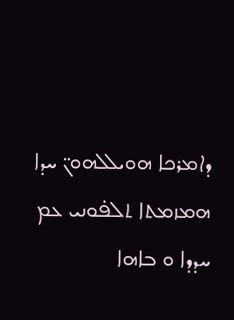ܕܐܡܪܟܐ ܗܘܝܠܠܗܘܢ̈ ܚܕܐ ܗܡܙܡܬܐ ܬܠܦ̇ܘܢܝ ܥܡ ܚܕܕܐ ܘ ܒܐܗܐ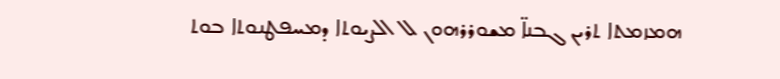ܗܡܙܡܬܐ ܬܪܝܢ ܓܒܢܐ̈ ܡܫܘܪܪܗܘܢ ܠ ܐܠܨܝܘܬܐ ܕܡܚܦܛܢܘܬܐ ܒܘܬ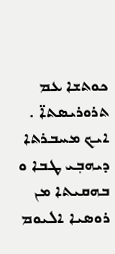ܟܘܬܫܐ ܥܡ ܬܪܘܪܝܣܬܐ̈ . ܐܝܟ ܡܚܒܪܬܐ ܕܝܗܒܼܝ ܛܒܐ ܘ ܒܗܩܝܬܐ ܡܢ ܪܘܣܝܐ ܐܠܝܘܡ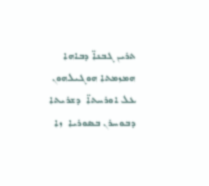ܬܪܝܢ ܓܒܢܐ̈ ܕܒܐܗܐ ܗܡܙܡܬܐ ܗܘܓܝܠܗܘܢ ܥܠ ܐܘܪܚܬܐ̈  ܕܫܪܝܬܐ ܕܒܘܚܪܢ ܒܣܘܪܝܐ  ܙܐ